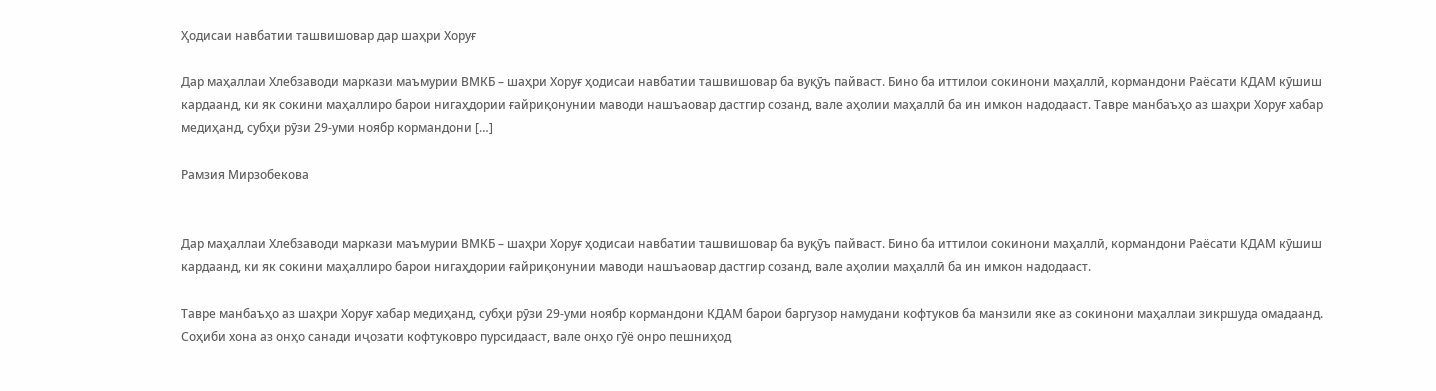Ҳодисаи навбатии ташвишовар дар шаҳри Хоруғ

Дар маҳаллаи Хлебзаводи маркази маъмурии ВМКБ – шаҳри Хоруғ ҳодисаи навбатии ташвишовар ба вуқӯъ пайваст. Бино ба иттилои сокинони маҳаллӣ, кормандони Раёсати КДАМ кӯшиш кардаанд, ки як сокини маҳаллиро барои нигаҳдории ғайриқонунии маводи нашъаовар дастгир созанд, вале аҳолии маҳаллӣ ба ин имкон надодааст. Тавре манбаъҳо аз шаҳри Хоруғ хабар медиҳанд, субҳи рӯзи 29-уми ноябр кормандони […]

Рамзия Мирзобекова


Дар маҳаллаи Хлебзаводи маркази маъмурии ВМКБ – шаҳри Хоруғ ҳодисаи навбатии ташвишовар ба вуқӯъ пайваст. Бино ба иттилои сокинони маҳаллӣ, кормандони Раёсати КДАМ кӯшиш кардаанд, ки як сокини маҳаллиро барои нигаҳдории ғайриқонунии маводи нашъаовар дастгир созанд, вале аҳолии маҳаллӣ ба ин имкон надодааст.

Тавре манбаъҳо аз шаҳри Хоруғ хабар медиҳанд, субҳи рӯзи 29-уми ноябр кормандони КДАМ барои баргузор намудани кофтуков ба манзили яке аз сокинони маҳаллаи зикршуда омадаанд. Соҳиби хона аз онҳо санади иҷозати кофтуковро пурсидааст, вале онҳо гӯё онро пешниҳод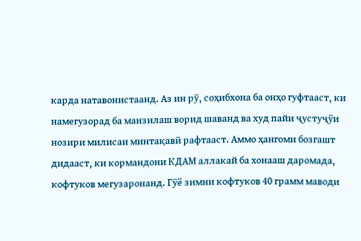карда натавонистаанд. Аз ин рӯ, соҳибхона ба онҳо гуфтааст, ки намегузорад ба манзилаш ворид шаванд ва худ пайи ҷустуҷӯи нозири милисаи минтақавӣ рафтааст. Аммо ҳангоми бозгашт дидааст, ки кормандони КДАМ аллакай ба хонааш даромада, кофтуков мегузаронанд. Гӯё зимни кофтуков 40 грамм маводи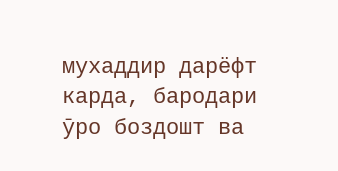мухаддир дарёфт карда, бародари ӯро боздошт ва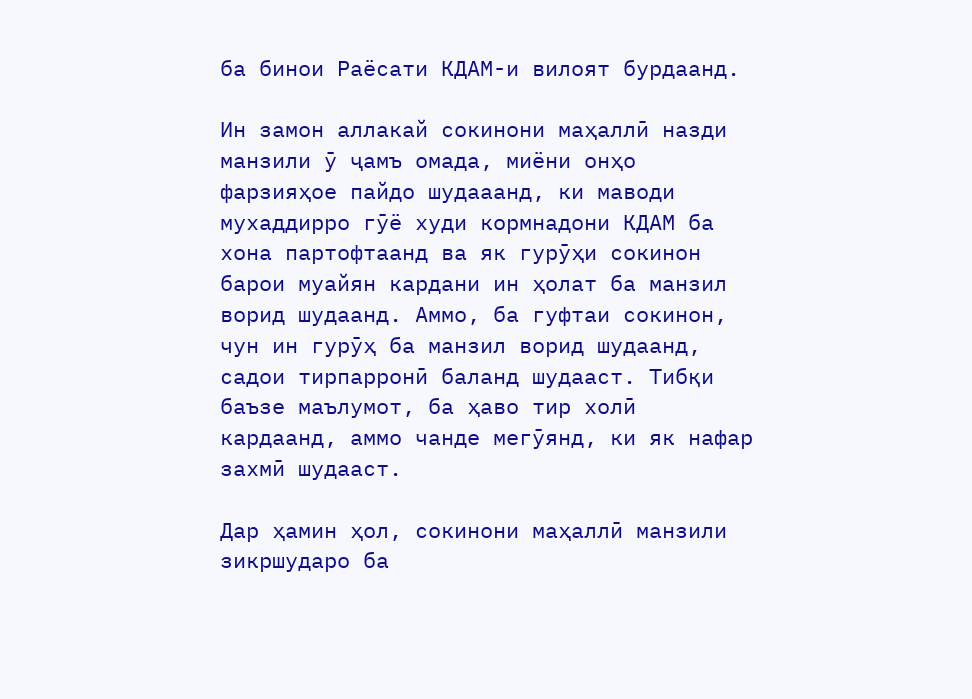ба бинои Раёсати КДАМ-и вилоят бурдаанд.

Ин замон аллакай сокинони маҳаллӣ назди манзили ӯ ҷамъ омада, миёни онҳо фарзияҳое пайдо шудааанд, ки маводи мухаддирро гӯё худи кормнадони КДАМ ба хона партофтаанд ва як гурӯҳи сокинон барои муайян кардани ин ҳолат ба манзил ворид шудаанд. Аммо, ба гуфтаи сокинон, чун ин гурӯҳ ба манзил ворид шудаанд, садои тирпарронӣ баланд шудааст. Тибқи баъзе маълумот, ба ҳаво тир холӣ кардаанд, аммо чанде мегӯянд, ки як нафар захмӣ шудааст.

Дар ҳамин ҳол, сокинони маҳаллӣ манзили зикршударо ба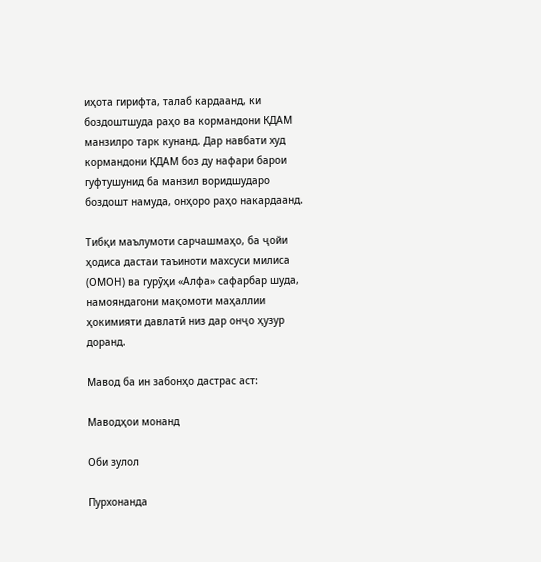иҳота гирифта, талаб кардаанд, ки боздоштшуда раҳо ва кормандони КДАМ манзилро тарк кунанд. Дар навбати худ кормандони КДАМ боз ду нафари барои гуфтушунид ба манзил воридшударо боздошт намуда, онҳоро раҳо накардаанд.

Тибқи маълумоти сарчашмаҳо, ба ҷойи ҳодиса дастаи таъиноти махсуси милиса (ОМОН) ва гурӯҳи «Алфа» сафарбар шуда, намояндагони мақомоти маҳаллии ҳокимияти давлатӣ низ дар онҷо ҳузур доранд.

Мавод ба ин забонҳо дастрас аст:

Маводҳои монанд

Оби зулол

Пурхонанда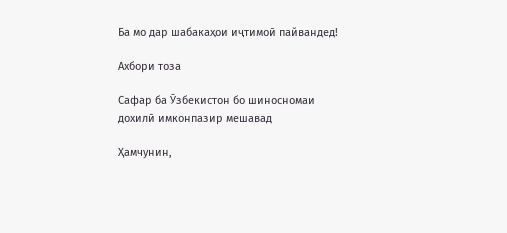Ба мо дар шабакаҳои иҷтимоӣ пайвандед!

Ахбори тоза

Сафар ба Ӯзбекистон бо шиносномаи дохилӣ имконпазир мешавад

Ҳамчунин,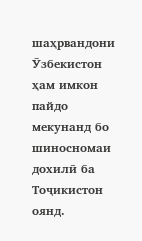шаҳрвандони Ӯзбекистон ҳам имкон пайдо мекунанд бо шиносномаи дохилӣ ба Тоҷикистон оянд.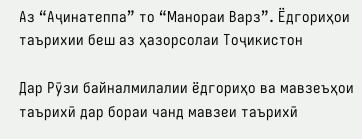Аз “Аҷинатеппа” то “Манораи Варз”. Ёдгориҳои таърихии беш аз ҳазорсолаи Тоҷикистон

Дар Рӯзи байналмилалии ёдгориҳо ва мавзеъҳои таърихӣ дар бораи чанд мавзеи таърихӣ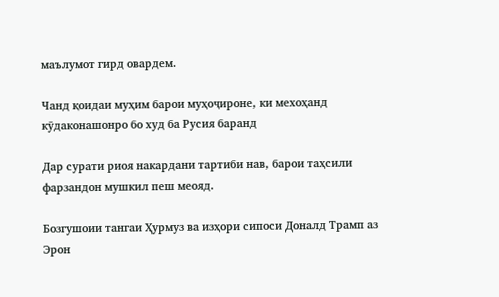маълумот гирд овардем.

Чанд қоидаи муҳим барои муҳоҷироне, ки мехоҳанд кӯдаконашонро бо худ ба Русия баранд

Дар сурати риоя накардани тартиби нав, барои таҳсили фарзандон мушкил пеш меояд.

Бозгушоии тангаи Ҳурмуз ва изҳори сипоси Доналд Трамп аз Эрон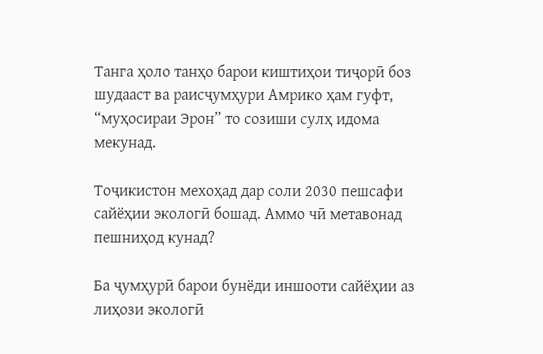Танга ҳоло танҳо барои киштиҳои тиҷорӣ боз шудааст ва раисҷумҳури Амрико ҳам гуфт, “муҳосираи Эрон” то созиши сулҳ идома мекунад.

Тоҷикистон мехоҳад дар соли 2030 пешсафи сайёҳии экологӣ бошад. Аммо чӣ метавонад пешниҳод кунад?

Ба ҷумҳурӣ барои бунёди иншооти сайёҳии аз лиҳози экологӣ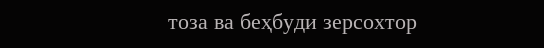тоза ва беҳбуди зерсохтор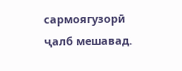сармоягузорӣ ҷалб мешавад.